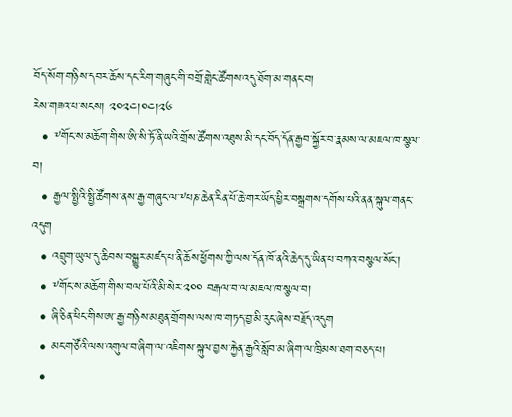བོད་སོག་གཉིས་དབར་ཆོས་དང་རིག་གཞུང་གི་བགྲོ་གླེང་ཚོགས་འདུ་ཐོག་མ་གནང་བ།
རེས་གཟའ་པ་སངས། ༢༠༢༤།༠༤།༢༦
  • ༸གོང་ས་མཆོག་གིས་ཨི་སི་ཏོ་ནི་ཡའི་གྲོས་ཚོགས་འཐུས་མི་དང་བོད་དོན་རྒྱབ་སྐྱོར་བ་རྣམས་ལ་མཇལ་ཁ་སྩལ་བ།
  • རྒྱལ་སྤྱིའི་སྤྱི་ཚོགས་ནས་རྒྱ་གཞུང་ལ་༸པཎ་ཆེན་རིན་པོ་ཆེ་གར་ཡོད་ཕྱིར་བསྒྲགས་དགོས་པའི་ནན་སྐུལ་གནང་འདུག
  • འབྲུག་ཡུལ་དུ་ཆིབས་བསྒྱུར་མཛད་པ་ནི་ཆོས་ཕྱོགས་ཀྱི་ལས་དོན་ཁོ་ནའི་ཆེད་དུ་ཡིན་པ་བཀའ་བསྩལ་སོང་།
  • ༸གོང་ས་མཆོག་གིས་བལ་པོའི་མི་སེར་༢༠༠ བརྒལ་བ་ལ་མཇལ་ཁ་སྩལ་བ།
  • ཞི་ཅིན་ཕིང་གིས་ཨ་རྒྱ་གཉིས་མཐུན་གྲོགས་ལས་ཁ་གཏད་བྱ་མི་རུང་ཞེས་བརྗོད་འདུག
  • མང་གཙོའི་ལས་འགུལ་བ་ཞིག་ལ་འཇིགས་སྐུལ་བྱས་རྐྱེན་རྒྱའི་སློབ་མ་ཞིག་ལ་ཁྲིམས་ཐག་བཅད་པ།
  •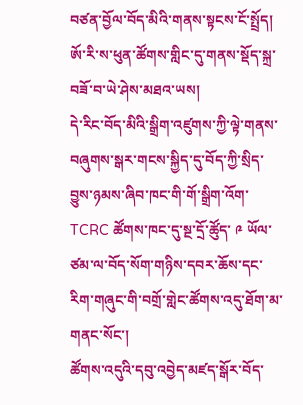བཙན་བྱོལ་བོད་མིའི་གནས་སྟངས་ངོ་སྤྲོད། ཨོ་རི་ས་ཕུན་ཚོགས་གླིང་དུ་གནས་སྡོད་སྐྲ་བཟོ་བ་ཡེ་ཤེས་མཐའ་ཡས།
དེ་རིང་བོད་མིའི་སྒྲིག་འཛུགས་ཀྱི་ལྟེ་གནས་བཞུགས་སྒར་གངས་སྐྱིད་དུ་བོད་ཀྱི་སྲིད་བྱུས་ཉམས་ཞིབ་ཁང་གི་གོ་སྒྲིག་འོག་ TCRC ཚོགས་ཁང་དུ་སྔ་དྲོ་ཚོུད་ ༩ ཡོལ་ཙམ་ལ་བོད་སོག་གཉིས་དབར་ཆོས་དང་རིག་གཞུང་གི་བགྲོ་གླེང་ཚོགས་འདུ་ཐོག་མ་གནང་སོང་།
ཚོགས་འདུའི་དབུ་འབྱེད་མཛད་སྒོར་བོད་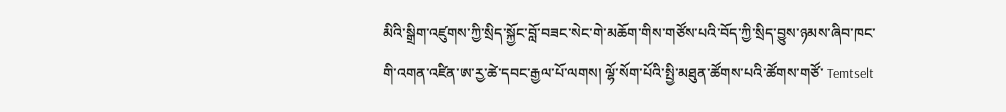མིའི་སྒྲིག་འཛུགས་ཀྱི་སྲིད་སྐྱོང་བློ་བཟང་སེང་གེ་མཆོག་གིས་གཙོས་པའི་བོད་ཀྱི་སྲིད་བྱུས་ཉམས་ཞིབ་ཁང་གི་འགན་འཛིན་ཨ་རྱ་ཚེ་དབང་རྒྱལ་པོ་ལགས། ལྷོ་སོག་པོའི་སྤྱི་མཐུན་ཚོགས་པའི་ཚོགས་གཙོ་ Temtselt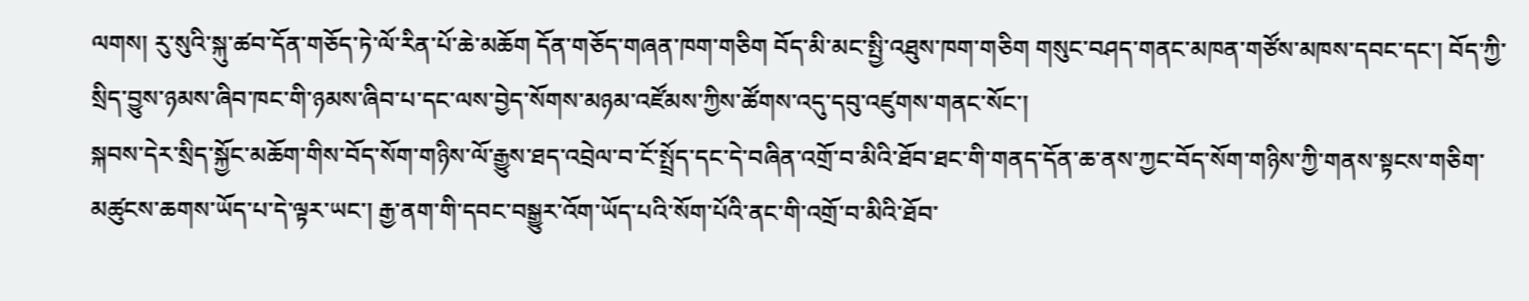ལགས། རུ་སུའི་སྐུ་ཚབ་དོན་གཅོད་ཏེ་ལོ་རིན་པོ་ཆེ་མཆོག དོན་གཅོད་གཞན་ཁག་གཅིག བོད་མི་མང་སྤྱི་འཐུས་ཁག་གཅིག གསུང་བཤད་གནང་མཁན་གཙོས་མཁས་དབང་དང་། བོད་ཀྱི་སྲིད་བྱུས་ཉམས་ཞིབ་ཁང་གི་ཉམས་ཞིབ་པ་དང་ལས་བྱེད་སོགས་མཉམ་འཛོམས་ཀྱིས་ཚོགས་འདུ་དབུ་འཛུགས་གནང་སོང་།
སྐབས་དེར་སྲིད་སྐྱོང་མཆོག་གིས་བོད་སོག་གཉིས་ལོ་རྒྱུས་ཐད་འབྲེལ་བ་ངོ་སྤྲོད་དང་དེ་བཞིན་འགྲོ་བ་མིའི་ཐོབ་ཐང་གི་གནད་དོན་ཆ་ནས་ཀྱང་བོད་སོག་གཉིས་ཀྱི་གནས་སྟངས་གཅིག་མཚུངས་ཆགས་ཡོད་པ་དེ་ལྟར་ཡང་། རྒྱ་ནག་གི་དབང་བསྒྱུར་འོག་ཡོད་པའི་སོག་པོའི་ནང་གི་འགྲོ་བ་མིའི་ཐོབ་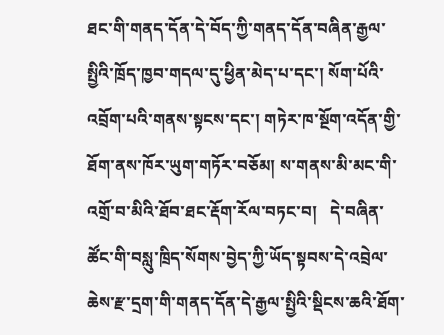ཐང་གི་གནད་དོན་དེ་བོད་ཀྱི་གནད་དོན་བཞིན་རྒྱལ་སྤྱིའི་ཁྲོད་ཁྱབ་གདལ་དུ་ཕྱིན་མེད་པ་དང་། སོག་པོའི་འབྲོག་པའི་གནས་སྟངས་དང་། གཏེར་ཁ་སྔོག་འདོན་གྱི་ཐོག་ནས་ཁོར་ཡུག་གཏོར་བཅོམ། ས་གནས་མི་མང་གི་འགྲོ་བ་མིའི་ཐོབ་ཐང་རྡོག་རོལ་བཏང་བ།   དེ་བཞིན་ཚོང་གི་བསླུ་ཁྲིད་སོགས་བྱེད་ཀྱི་ཡོད་སྟབས་དེ་འབྲེལ་ཆེས་རྫ་དྲག་གི་གནད་དོན་དེ་རྒྱལ་སྤྱིའི་སྡིངས་ཆའི་ཐོག་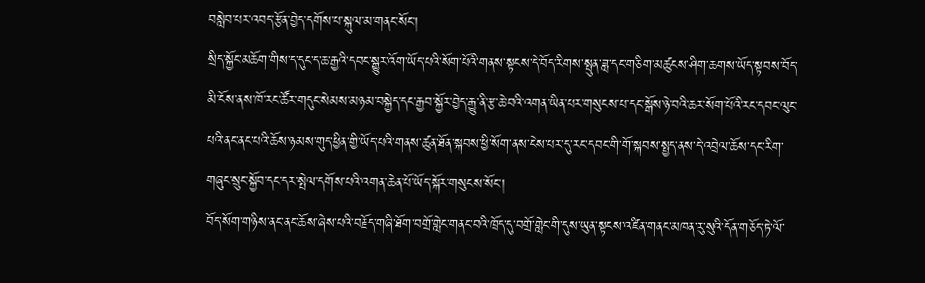བསླེབ་པར་འབད་རྩོན་བྱེད་དགོས་པ་སྐུལ་མ་གནང་སོང་།
སྲིད་སྐྱོང་མཆོག་གིས་ད་དུང་ད་ཆ་རྒྱའི་དབང་སྒྱུར་འོག་ཡོད་པའི་སོག་པོའི་གནས་སྟངས་དེ་བོད་རིགས་སྤུན་ཟླ་དང་གཅིག་མཚུངས་ཤིག་ཆགས་ཡོད་སྟབས་བོད་མི་ངོས་ནས་ཁོ་རང་ཚོར་གདུང་སེམས་མཉམ་བསྐྱེད་དང་རྒྱབ་སྐྱོར་བྱེད་རྒྱུ་ནི་རྩ་ཆེ་བའི་འགན་ཡིན་པར་གསུངས་པ་དང་སྒོས་ཉེ་བའི་ཆར་སོག་པོའི་རང་དབང་ལུང་པའི་ནང་ནང་པའི་ཆོས་ཉམས་གུད་ཕྱིན་གྱི་ཡོད་པའི་གནས་ཚུན་ཐོན་སྐབས་ཕྱི་སོག་ནས་ངེས་པར་དུ་རང་དབང་གི་གོ་སྐབས་སྤྱད་ནས་དེ་འབྲེལ་ཆོས་དང་རིག་གཞུང་སྲུང་སྐྱོབ་དང་དར་སྤེལ་དགོས་པའི་འགན་ཆེན་པོ་ཡོད་སྐོར་གསུངས་སོང་།
བོད་སོག་གཉིས་ནང་ནང་ཆོས་ཞེས་པའི་བརྗོད་གཞི་ཐོག་བགྲོ་གླེང་གནང་བའི་ཁྲོད་དུ་བགྲོ་གླེང་གི་དུས་ཡུན་སྟངས་འཛིན་གནང་མཁན་རུ་སུའི་དོན་གཅོད་ཏེ་ལོ་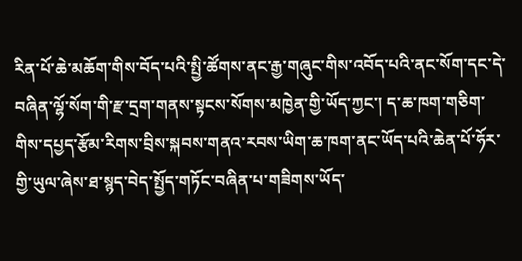རིན་པོ་ཆེ་མཆོག་གིས་བོད་པའི་སྤྱི་ཚོགས་ནང་རྒྱ་གཞུང་གིས་འབོད་པའི་ནང་སོག་དང་དེ་བཞིན་ལྷོ་སོག་གི་རྫ་དྲག་གནས་སྟངས་སོགས་མཁྱེན་གྱི་ཡོད་ཀྱང་། ད་ཆ་ཁག་གཅིག་གིས་དཔྱད་རྩོམ་རིགས་བྲིས་སྐབས་གནའ་རབས་ཡིག་ཆ་ཁག་ནང་ཡོད་པའི་ཆེན་པོ་ཧོར་གྱི་ཡུལ་ཞེས་ཐ་སྙད་བེད་སྤྱོད་གཏོང་བཞིན་པ་གཟིགས་ཡོད་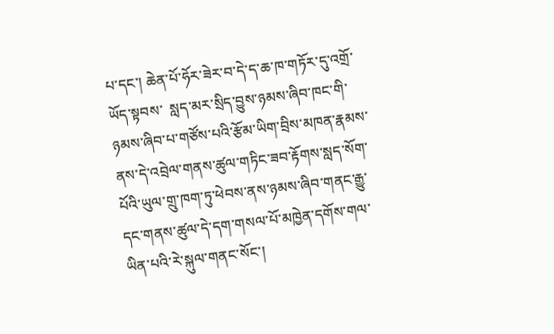པ་དང་། ཆེན་པོ་ཧོར་ཟེར་བ་དེ་ད་ཆ་ཁ་གཏོར་དུ་འགྲོ་ཡོད་སྟབས་  སླད་མར་སྲིད་བྱུས་ཉམས་ཞིབ་ཁང་གི་ཉམས་ཞིབ་པ་གཙོས་པའི་རྩོམ་ཡིག་བྲིས་མཁན་རྣམས་ནས་དེ་འབྲེལ་གནས་ཚུལ་གཏིང་ཟབ་རྟོགས་སླད་སོག་པོའི་ཡུལ་གྲུ་ཁག་ཏུ་ཕེབས་ནས་ཉམས་ཞིབ་གནང་རྒྱུ་དང་གནས་ཚུལ་དེ་དག་གསལ་པོ་མཁྱེན་དགོས་གལ་ཡིན་པའི་རེ་སྐུལ་གནང་སོང་།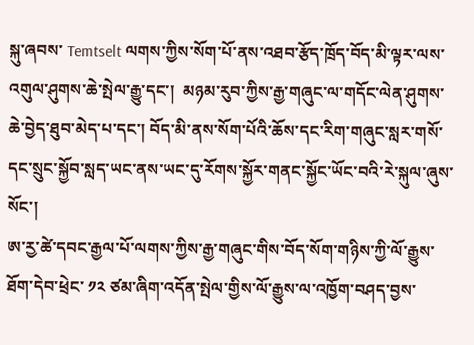སྐུ་ཞབས་ Temtselt ལགས་ཀྱིས་སོག་པོ་ནས་འཐབ་རྩོད་ཁྲོད་བོད་མི་ལྟར་ལས་འགུལ་ཤུགས་ཆེ་སྤེལ་རྒྱུ་དང་།  མཉམ་རུབ་ཀྱིས་རྒྱ་གཞུང་ལ་གདོང་ལེན་ཤུགས་ཆེ་བྱེད་ཐུབ་མེད་པ་དང་། བོད་མི་ནས་སོག་པོའི་ཆོས་དང་རིག་གཞུང་སླར་གསོ་དང་སྲུང་སྐྱོབ་སླད་ཡང་ནས་ཡང་དུ་རོགས་སྐྱོར་གནང་སྐྱོང་ཡོང་བའི་རེ་སྐུལ་ཞུས་སོང་།
ཨ་རྱ་ཚེ་དབང་རྒྱལ་པོ་ལགས་ཀྱིས་རྒྱ་གཞུང་གིས་བོད་སོག་གཉིས་ཀྱི་ལོ་རྒྱུས་ཐོག་དེབ་ཕྲེང་ ༡༢ ཙམ་ཞིག་འདོན་སྤེལ་གྱིས་ལོ་རྒྱུས་ལ་འཁྱོག་བཤད་བྱས་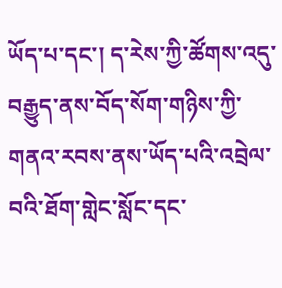ཡོད་པ་དང་། ད་རེས་ཀྱི་ཚོགས་འདུ་བརྒྱུད་ནས་བོད་སོག་གཉིས་ཀྱི་གནའ་རབས་ནས་ཡོད་པའི་འབྲེལ་བའི་ཐོག་གླེང་སློང་དང་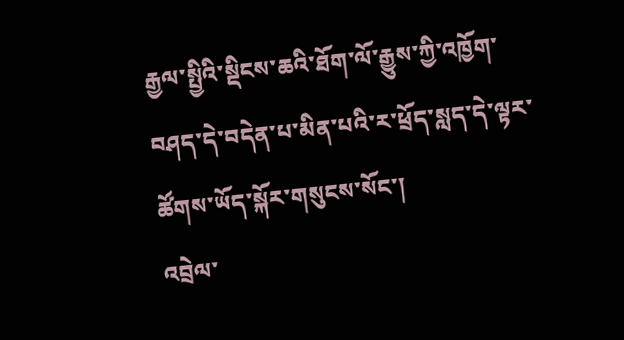རྒྱལ་སྤྱིའི་སྡིངས་ཆའི་ཐོག་ལོ་རྒྱུས་ཀྱི་འཁྱོག་བཤད་དེ་བདེན་པ་མིན་པའི་ར་ཕྲོད་སླད་དེ་ལྟར་ཚོགས་ཡོད་སྐོར་གསུངས་སོང་།
འབྲེལ་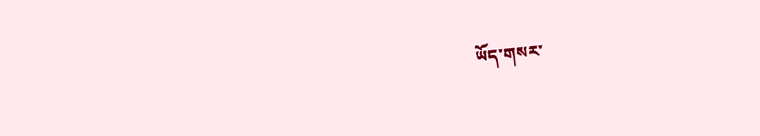ཡོད་གསར་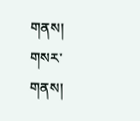གནས།
གསར་གནས།